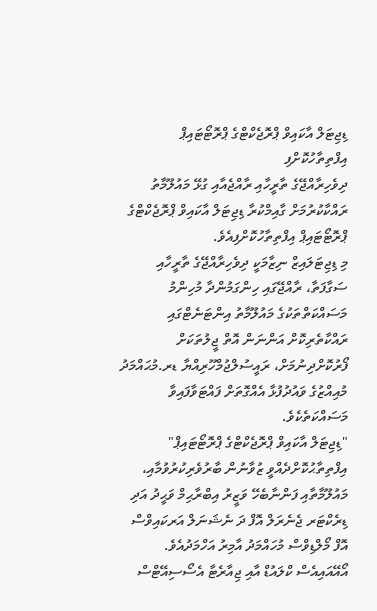ޑިޖިޓަލް އާކައިވް ޕްރޮޖެކްޓްގެ ޕްރޮޓޯޓައިޕް އިފްތިތާހުކޮށްފި
ދިވެހިރާއްޖޭގެ ތާރީހާއި ރާއްޖެއާއި ގުޅޭ މައުލޫމާތު ރައްކާކުރުމަށް ގާއިމްކުރާ ޑިޖިޓަލް އާކައިވް ޕްރޮޖެކްޓްގެ ޕްރޮޓޯޓައިޕް އިފްތިތާހުކޮށްފިއެވެ.
މި ޑިޖިޓަލައިޒް ނިޒާމަކީ ދިވެހިރާއްޖޭގެ ތާރީހާއި ސަގާފަތާ، ރާއްޖޭގައި ހިންގަމުންދާ މުހިންމު މަސައްކަތްތަކުގެ މައުލޫމާތު އިންޓަނެޓްގައި ރައްކާތެރިކޮށް އަންނަން އޮތް ޖީލުތަކަށް ފޯރުކޮށްދިނުމަށް، ރައީސުލްޖުމްހޫރިއްޔާ ޑރ.މުޙައްމަދު މުއިއްޒުގެ ވައުދުފުޅާ އެއްގޮތަށް ފައްޓަވާފައިވާ މަސައްކަތެކެވެ.
"ޑިޖިޓަލް އާކައިވް ޕްރޮޖެކްޓްގެ ޕްރޮޓޯޓައިޕް" އިފްތިތާޙުކޮށްދެއްވީ ޒުވާނުން ބާރުވެރިކުރުވުމާއި، މައުލޫމާތާއި ފަންނާބެހޭ ވަޒީރު އިބްރާޙިމް ވަޙީދު އަދި ޑިރެކްޓަރ ޖެނެރަލް އޮފް ދަ ނެޝަނަލް އަރކައިވްސް އޮފް މޯލްޑިވްސް މުހައްމަދު އާމިރު އަހްމަދުއެވެ.
އޯއޭއައިއެސް ކްލައުޑް އާއި ޖިއާރެޓާ އެސޯސިއޭޓްސް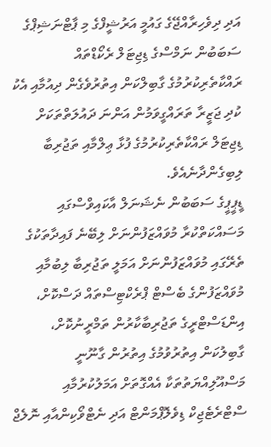އަދި ދިވެހިރާއްޖޭގެ ގައުމީ އަރުޝީފްގެ މި ޕާޓްނަޝިޕްގެ ސަބަބުން ނަމްސްގެ ޑިޖިޓަލް ރެކޯޑްތައް ރައްކާތެރިކުރުމުގެ ގާބިލްކަން އިތުރުވެގެން ދިއުމާއި އެކު ކުދި ޖަޒީރާ ތަރައްގީވަމުން އަންނަ ދައުލަތްތަކަށް ޑިޖިޓަލް ރައްކާތެރިކުރުމުގެ ފުޅާ ޢިލްމާއި ތަޖުރިބާ ލިބިގެންދާނެއެވެ.
ޑީޕީޕީގެ ސަބަބުން ނެޝަނަލް އާކައިވްސްގައި މަސައްކަތްކުރާ މުވައްޒަފުންނަށް ލިބޭނެ ފައިދާތަކުގެ ތެރޭގައި މުވައްޒަފުންނަށް އަމަލީ ތަޖުރިބާ ލިބުމާއި މުވައްޒަފުންގެ ބެސްޓް ޕްރެކްޓިސްތައް ދަސްކޮށް، އިންޑަސްޓްރީގެ ތަޖުރިބާކާރުން ތަމްރީނުކޮށް، ގާބިލުކަން އިތުރުވުމުގެ އިތުރުން ގާނޫނީ މަސްއޫލިއްޔަތުތަކާ އެއްގޮތަށް އަމަލުކުރުމާއި ސްޓްރެޓެޖިކް ޑިވެލޮޕްމަންޓް އަދި ނެޓްވޯކިންއާއި ނޮލެޖް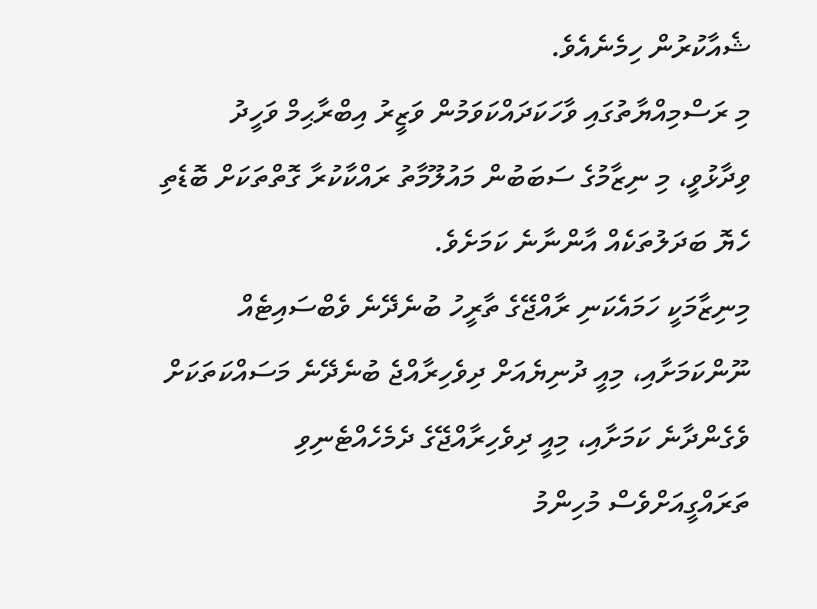ޝެއާކުރުން ހިމެނެއެވެ.
މި ރަސްމިއްޔާތުގައި ވާހަކަދައްކަވަމުން ވަޒީރު އިބްރާޙިމް ވަހީދު ވިދާޅުވީ، މި ނިޒާމުގެ ސަބަބުން މައުލޫމާތު ރައްކާކުރާ ގޮތްތަކަށް ބޮޑެތި ހެޔޮ ބަދަލުތަކެއް އާންނާނެ ކަމަށެވެ.
މިނިޒާމަކީ ހަމައެކަނި ރާއްޖޭގެ ތާރީހު ބުނެދޭނެ ވެބްސައިޓެއް ނޫންކަމަށާއި، މިއީ ދުނިޔެއަށް ދިވެހިރާއްޖެ ބުނެދޭނެ މަސައްކަތަކަށް ވެގެންދާނެ ކަމަށާއި، މިއީ ދިވެހިރާއްޖޭގެ ދެމެހެއްޓެނިވި ތަރައްގީއަށްވެސް މުހިންމު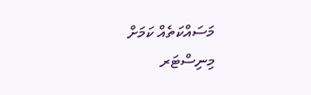މަސައްކަތެއް ކަމަށް މިނިސްޓަރ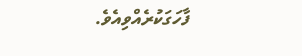ފާހަގަކުރެއްވިއެވެ.